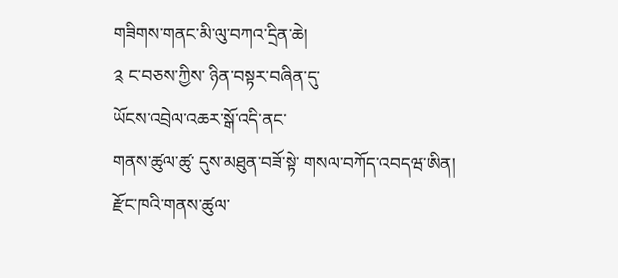གཟིགས་གནང་མི་ལུ་བཀའ་དྲིན་ཆེ།
༉ ང་བཅས་ཀྱིས་ ཉིན་བསྟར་བཞིན་དུ་
ཡོངས་འབྲེལ་འཆར་སྒོ་འདི་ནང་
གནས་ཚུལ་ཚུ་ དུས་མཐུན་བཟོ་སྟེ་ གསལ་བཀོད་འབདཝ་ཨིན།
རྫོང་ཁའི་གནས་ཚུལ་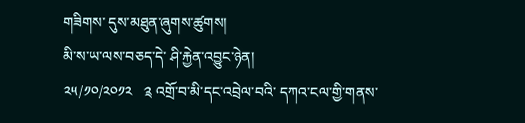གཟིགས་ དུས་མཐུན་ཞུགས་ཚུགས།
མི་ས་ཡ་ལས་བཅད་དེ་ ཤི་རྐྱེན་འབྱུང་ཉེན།
༢༥/༡༠/༢༠༡༢   ༉ འགྲོ་བ་མི་དང་འབྲེལ་བའི་ དཀའ་ངལ་གྱི་གནས་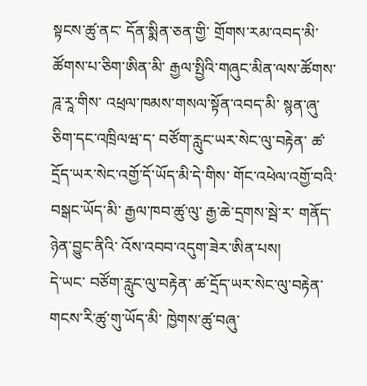སྟངས་ཚུ་ནང་ དོན་སྨིན་ཅན་གྱི་ གྲོགས་རམ་འབད་མི་ཚོགས་པ་ཅིག་ཨིན་མི་ རྒྱལ་སྤྱིའི་གཞུང་མིན་ལས་ཚོགས་ ཌཱ་རཱ་གིས་ འཕྲལ་ཁམས་གསལ་སྟོན་འབད་མི་ སྙན་ཞུ་ཅིག་དང་འཁྲིལཝ་ད་ བཙོག་རླུང་ཡར་སེང་ལུ་བརྟེན་ ཚ་དྲོད་ཡར་སེང་འགྱོ་དོ་ཡོད་མི་དེ་གིས་ གོང་འཕེལ་འགྱོ་བའི་བསྒང་ཡོད་མི་ རྒྱལ་ཁབ་ཚུ་ལུ་ རྒྱ་ཆེ་དྲགས་སྦེ་ར་ གནོད་ཉེན་བྱུང་ནིའི་ འོས་འབབ་འདུག་ཟེར་ཨིན་པས།
དེ་ཡང་ བཙོག་རླུང་ལུ་བརྟེན་ ཚ་དྲོད་ཡར་སེང་ལུ་བརྟེན་ གངས་རི་ཚུ་གུ་ཡོད་མི་ ཁྱེགས་ཚུ་བཞུ་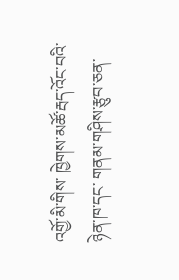འགྱོ་མི་གིས་ ཁྱེགས་མཚོ་རྦད་འོང་བའི་ཉེན་ཁ་དང་ གནམ་གཤིས་རྩུབ་ཅན་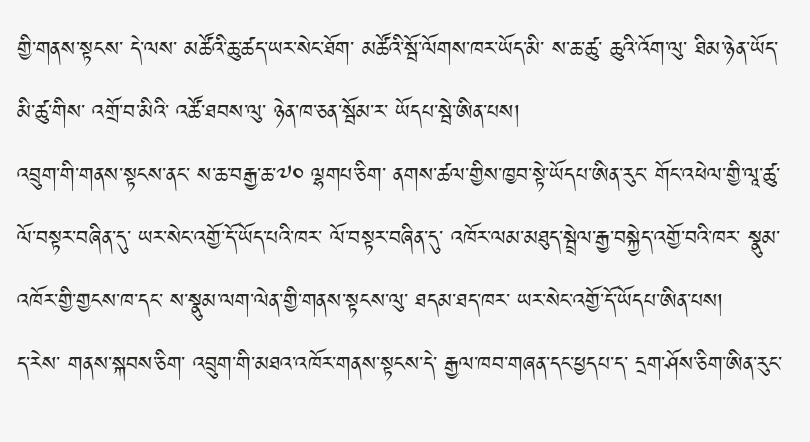གྱི་གནས་སྟངས་ དེ་ལས་ མཚོའི་ཆུ་ཚད་ཡར་སེང་ཐོག་ མཚོའི་སྦོ་ལོགས་ཁར་ཡོད་མི་ ས་ཆ་ཚུ་ ཆུའི་འོག་ལུ་ ཐིམ་ཉེན་ཡོད་མི་ཚུ་གིས་ འགྲོ་བ་མིའི་ འཚོ་ཐབས་ལུ་ ཉེན་ཁ་ཅན་སྦོམ་ར་ ཡོདཔ་སྦེ་ཨིན་པས།
འབྲུག་གི་གནས་སྟངས་ནང་ ས་ཆ་བརྒྱ་ཆ་༧༠ ལྷགཔ་ཅིག་ ནགས་ཚལ་གྱིས་ཁྱབ་སྟེ་ཡོདཔ་ཨིན་རུང་ གོང་འཕེལ་གྱི་ལཱ་ཚུ་ ལོ་བསྟར་བཞིན་དུ་ ཡར་སེང་འགྱོ་དོ་ཡོད་པའི་ཁར་ ལོ་བསྟར་བཞིན་དུ་ འཁོར་ལམ་མཐུད་སྦྲེལ་རྒྱ་བསྐྱེད་འགྱོ་བའི་ཁར་ སྣུམ་འཁོར་གྱི་གྱངས་ཁ་དང་ ས་སྣུམ་ལག་ལེན་གྱི་གནས་སྟངས་ལུ་ ཐདམ་ཐད་ཁར་ ཡར་སེང་འགྱོ་དོ་ཡོདཔ་ཨིན་པས།
ད་རེས་ གནས་སྐབས་ཅིག་ འབྲུག་གི་མཐའ་འཁོར་གནས་སྟངས་དེ་ རྒྱལ་ཁབ་གཞན་དང་ཕྱདཔ་ད་ དྲག་ཤོས་ཅིག་ཨིན་རུང་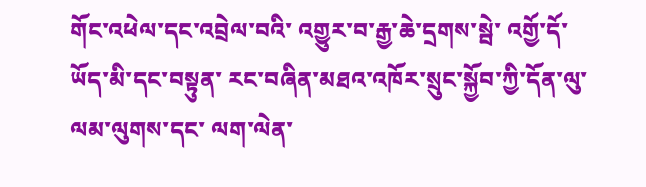གོང་འཕེལ་དང་འབྲེལ་བའི་ འགྱུར་བ་རྒྱ་ཆེ་དྲགས་སྦེ་ འགྱོ་དོ་ཡོད་མི་དང་བསྟུན་ རང་བཞིན་མཐའ་འཁོར་སྲུང་སྐྱོབ་ཀྱི་དོན་ལུ་ ལམ་ལུགས་དང་ ལག་ལེན་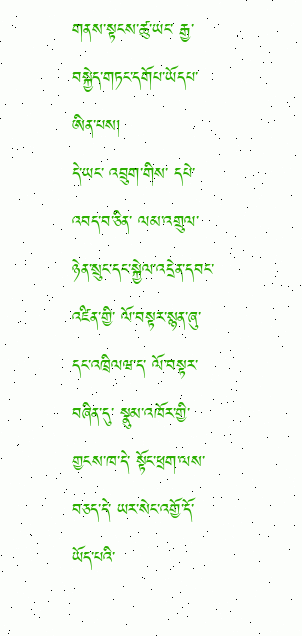གནས་སྟངས་ཚུ་ཡང་ རྒྱ་བསྐྱེད་གཏང་དགོཔ་ཡོདཔ་ཨིན་པས།
དེ་ཡང་ འབྲུག་གིས་ དཔེ་འབད་བ་ཅིན་ ལམ་འགྲུལ་ཉེན་སྲུང་དང་སྐྱེལ་འདྲེན་དབང་འཛིན་གྱི་ ལོ་བསྟར་སྙན་ཞུ་དང་འཁྲིལཝ་ད་ ལོ་བསྟར་བཞིན་དུ་ སྣུམ་འཁོར་གྱི་གྱངས་ཁ་དེ་ སྟོང་ཕྲག་ལས་བཅད་དེ་ ཡར་སེང་འགྱོ་དོ་ཡོད་པའི་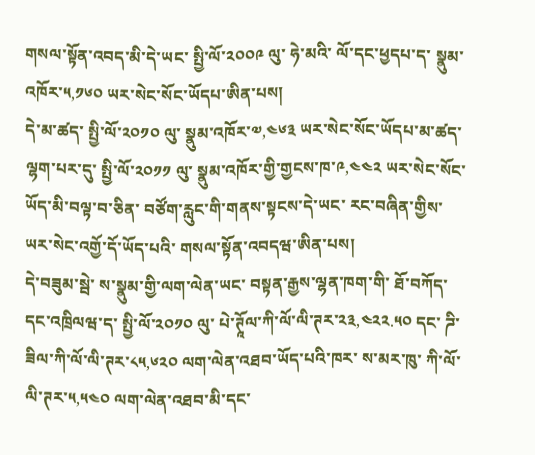གསལ་སྟོན་འབད་མི་དེ་ཡང་ སྤྱི་ལོ་༢༠༠༩ ལུ་ ཧེ་མའི་ ལོ་དང་ཕྱདཔ་ད་ སྣུམ་འཁོར་༥,༡༦༠ ཡར་སེང་སོང་ཡོདཔ་ཨིན་པས།
དེ་མ་ཚད་ སྤྱི་ལོ་༢༠༡༠ ལུ་ སྣུམ་འཁོར་༧,༤༦༣ ཡར་སེང་སོང་ཡོདཔ་མ་ཚད་ ལྷག་པར་དུ་ སྤྱི་ལོ་༢༠༡༡ ལུ་ སྣུམ་འཁོར་གྱི་གྱངས་ཁ་༩,༤༤༢ ཡར་སེང་སོང་ཡོད་མི་བལྟ་བ་ཅིན་ བཙོག་རླུང་གི་གནས་སྟངས་དེ་ཡང་ རང་བཞིན་གྱིས་ ཡར་སེང་འགྱོ་དོ་ཡོད་པའི་ གསལ་སྟོན་འབདཝ་ཨིན་པས།
དེ་བཟུམ་སྦེ་ ས་སྣུམ་གྱི་ལག་ལེན་ཡང་ བསྟན་རྒྱས་ལྷན་ཁག་གི་ ཐོ་བཀོད་དང་འཁྲིལཝ་ད་ སྤྱི་ལོ་༢༠༡༠ ལུ་ པེ་ཊཱོལ་ཀི་ལོ་ལི་ཊར་༢༣,༤༢༢.༥༠ དང་ ཌི་ཟིལ་ཀི་ལོ་ལི་ཊར་༨༥,༦༢༠ ལག་ལེན་འཐབ་ཡོད་པའི་ཁར་ ས་མར་ཁུ་ ཀི་ལོ་ལི་ཊར་༥,༥༤༠ ལག་ལེན་འཐབ་མི་དང་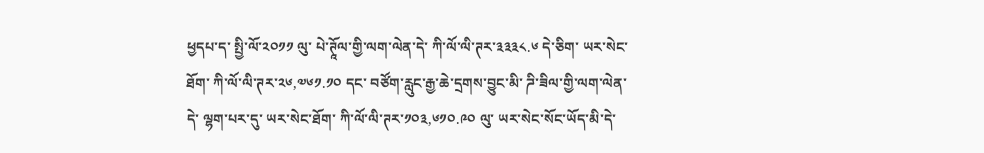ཕྱདཔ་ད་ སྤྱི་ལོ་༢༠༡༡ ལུ་ པེ་ཊཱོལ་གྱི་ལག་ལེན་དེ་ ཀི་ལོ་ལི་ཊར་༣༣༣༨.༦ དེ་ཅིག་ ཡར་སེང་ཐོག་ ཀི་ལོ་ལི་ཊར་༢༦,༧༦༡.༡༠ དང་ བཙོག་རླུང་རྒྱ་ཆེ་དྲགས་བྱུང་མི་ ཌི་ཟིལ་གྱི་ལག་ལེན་དེ་ ལྷག་པར་དུ་ ཡར་སེང་ཐོག་ ཀི་ལོ་ལི་ཊར་༡༠༣,༦༡༠.༩༠ ལུ་ ཡར་སེང་སོང་ཡོད་མི་དེ་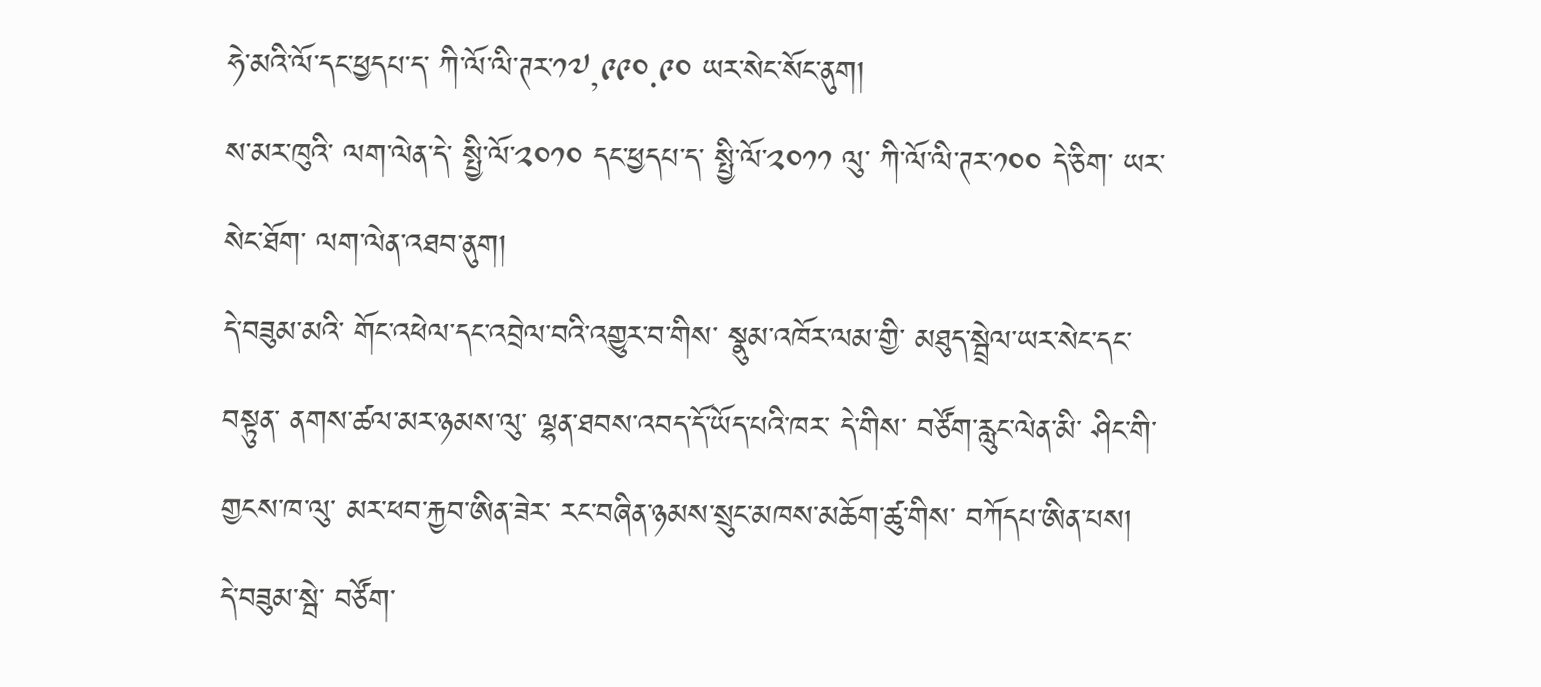ཧེ་མའི་ལོ་དང་ཕྱདཔ་ད་ ཀི་ལོ་ལི་ཊར་༡༧,༩༩༠.༩༠ ཡར་སེང་སོང་ནུག།
ས་མར་ཁུའི་ ལག་ལེན་དེ་ སྤྱི་ལོ་༢༠༡༠ དང་ཕྱདཔ་ད་ སྤྱི་ལོ་༢༠༡༡ ལུ་ ཀི་ལོ་ལི་ཊར་༡༠༠ དེ་ཅིག་ ཡར་སེང་ཐོག་ ལག་ལེན་འཐབ་ནུག།
དེ་བཟུམ་མའི་ གོང་འཕེལ་དང་འབྲེལ་བའི་འགྱུར་བ་གིས་ སྣུམ་འཁོར་ལམ་གྱི་ མཐུད་སྦྲེལ་ཡར་སེང་དང་བསྟུན་ ནགས་ཚལ་མར་ཉམས་ལུ་ ལྷན་ཐབས་འབད་དོ་ཡོད་པའི་ཁར་ དེ་གིས་ བཙོག་རླུང་ལེན་མི་ ཤིང་གི་གྱངས་ཁ་ལུ་ མར་ཕབ་རྐྱབ་ཨིན་ཟེར་ རང་བཞིན་ཉམས་སྲུང་མཁས་མཆོག་ཚུ་གིས་ བཀོདཔ་ཨིན་པས།
དེ་བཟུམ་སྦེ་ བཙོག་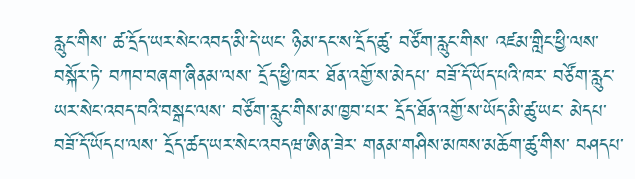རླུང་གིས་ ཚ་དྲོད་ཡར་སེང་འབད་མི་དེ་ཡང་ ཉིམ་དང་ས་དྲོད་ཚུ་ བཙོག་རླུང་གིས་ འཛམ་གླིང་ཕྱི་ལས་བསྐོར་ཏེ་ བཀབ་བཞག་ཞིནམ་ལས་ དྲོད་ཕྱི་ཁར་ ཐོན་འགྱོ་ས་མེདཔ་ བཟོ་དོ་ཡོད་པའི་ཁར་ བཙོག་རླུང་ཡར་སེང་འབད་བའི་བསྒང་ལས་ བཙོག་རླུང་གིས་མ་ཁྱབ་པར་ དྲོད་ཐོན་འགྱོ་ས་ཡོད་མི་ཚུ་ཡང་ མེདཔ་བཟོ་དོ་ཡོདཔ་ལས་ དྲོད་ཚད་ཡར་སེང་འབདཝ་ཨིན་ཟེར་ གནམ་གཤིས་མཁས་མཆོག་ཚུ་གིས་ བཤདཔ་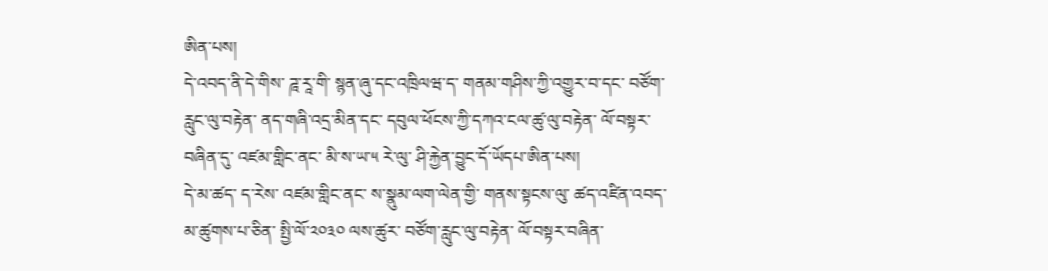ཨིན་པས།
དེ་འབད་ནི་དེ་གིས་ ཌཱ་རཱ་གི་ སྙན་ཞུ་དང་འཁྲིལཝ་ད་ གནམ་གཤིས་ཀྱི་འགྱུར་བ་དང་ བཙོག་རླུང་ལུ་བརྟེན་ ནད་གཞི་འདྲ་མིན་དང་ དབུལ་ཕོངས་ཀྱི་དཀའ་ངལ་ཚུ་ལུ་བརྟེན་ ལོ་བསྟར་བཞིན་དུ་ འཛམ་གླིང་ནང་ མི་ས་ཡ་༥ རེ་ལུ་ ཤི་རྐྱེན་བྱུང་དོ་ཡོདཔ་ཨིན་པས།
དེ་མ་ཚད་ ད་རེས་ འཛམ་གླིང་ནང་ ས་སྣུམ་ལག་ལེན་གྱི་ གནས་སྟངས་ལུ་ ཚད་འཛིན་འབད་མ་ཚུགས་པ་ཅིན་ སྤྱི་ལོ་༢༠༣༠ ལས་ཚུར་ བཙོག་རླུང་ལུ་བརྟེན་ ལོ་བསྟར་བཞིན་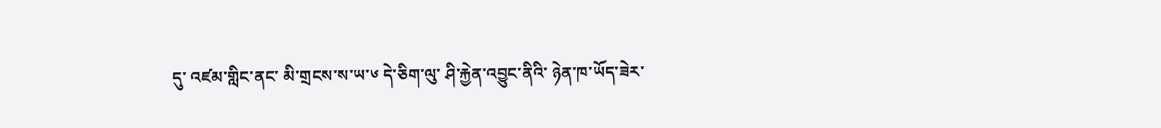དུ་ འཛམ་གླིང་ནང་ མི་གྲངས་ས་ཡ་༦ དེ་ཅིག་ལུ་ ཤི་རྐྱེན་འབྱུང་ནིའི་ ཉེན་ཁ་ཡོད་ཟེར་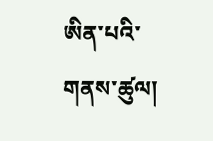ཨིན་པའི་གནས་ཚུལ།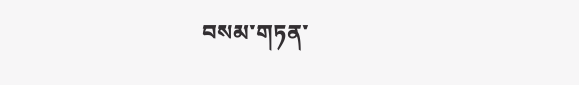བསམ་གཏན་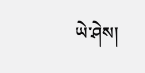ཡེ་ཤེས།